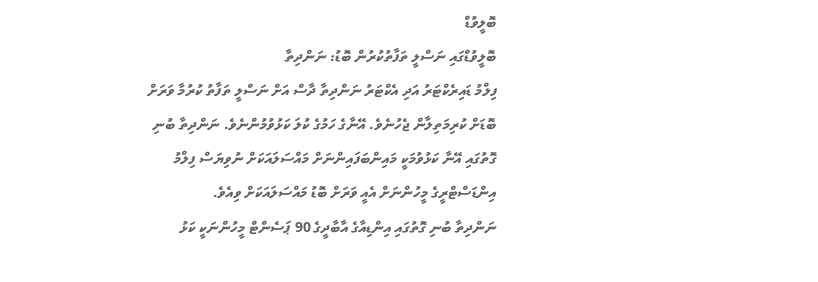ބޮލީވުޑް
ބޮލީވުޑްގައި ނަސްލީ ތަފާތުކުރުން ބޮޑު: ނަންދިތާ
ފިލްމު ޑައިރެކްޓަރު އަދި އެކްޓަރު ނަންދިތާ ދާސް އަށް ނަސްލީ ތަފާތު ކުރުމާ ވަރަށް ބޮޑަށް ކުރިމަތިލާން ޖެހުނެވެ. އޭނާގެ ހަމުގެ ކުލަ ކަޅުވުމުންނެވެ. ނަންދިތާ ބުނި ގޮތުގައި އޭނާ ކަޅުވުމަކީ މައިންބަފައިންނަށް މައްސަލައަކަށް ނުވިޔަސް ފިލްމު އިންޑަސްޓްރީގެ މީހުންނަށް އެއީ ވަރަށް ބޮޑު މައްސަލައަކަށް ވިއެވެ.
ނަންދިތާ ބުނި ގޮތުގައި އިންޑިއާގެ އާބާދީގެ 90 ޕަސެންޓް މީހުންނަކީ ކަޅު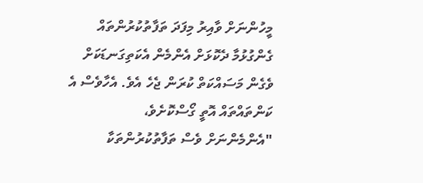މީހުންނަށް ވާއިރު މިފަދަ ތަފާތުކުރުންތައް ގެންގުޅުމާ ދެކޮޅަށް އެންމެން އެކަތިގަނޑަކަށް ވެގެން މަސައްކަތް ކުރަން ޖެހެ އެވެ. އެހާވެސް އެ ކަންތައްތައް އޮތީ ގޯސްކޮށެވެ،
"އެންމެންނަށް ވެސް ތަފާތުކުރުންތަކާ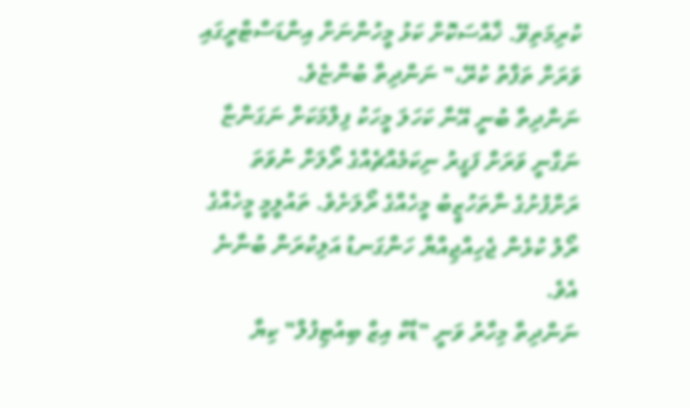ކުރިމަތިވޭ. ޚާއްސަކޮށް ކަޅު މީހުންނަށް އިންޑަސްޓްރީގައި ވަރަށް ތަފާތު ކުރޭ،" ނަންދިތާ ބުންޏެވެ.
ނަންދިތާ ބުނީ އޭނާ ކަހަލަ މީހަކު ފިލްމަކަށް ނަގަންޏާ ނަގާނީ ވަރަށް ފަގީރު ނިކަމެއްޗެއްގެ ރޯލަށް ނުވަތަ ރަށްފުށުގެ ނާތަހުޒީބު މީހެއްގެ ރޯލަށެވެ. ތައުލީމީ މީހެއްގެ ރޯލު ކުޅެން ޖެހިއްޖިއްޔާ ހަންގަނޑު އަލިކުރަން ބުނާނެ އެވެ.
ނަންދިތާ މިހާރު ވަނީ "ޑާކް އިޒް ބިއުޓިފުލް" ކިޔާ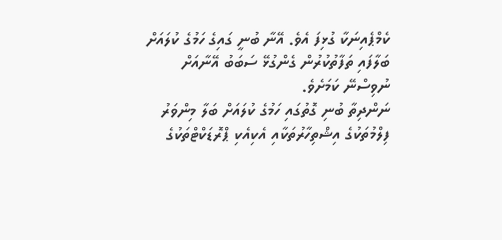ކެމްޕެއިނަކާ ގުޅިފަ އެވެ. އޭނާ ބުނީ ގައިގެ ހަމުގެ ކުލައަށް ބަލާފައި ތަފާތުކުރުން ގެންގުޅޭ ސަބަބު އޭނާއަށް ނުވިސްނޭ ކަމަށެވެ.
ނަންދިތާ ބުނި ގޮތުގައި ހަމުގެ ކުލައަށް ބަލާ މިންވަރު ފިލްމުތަކުގެ އިޝްތިހާރުތަކާއި އެކިއެކި ޕްރޮޑަކްޓްތަކުގެ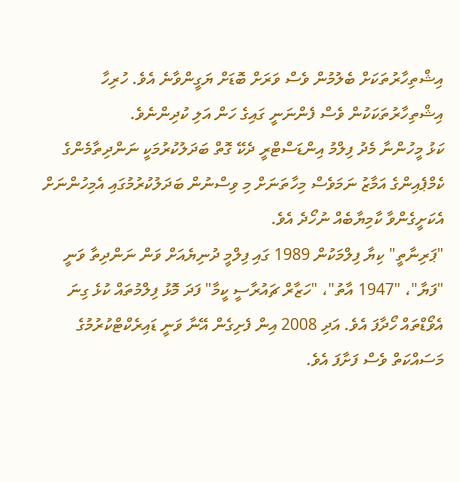އިޝްތިހާރުތަކަށް ބެލުމުން ވެސް ވަރަށް ބޮޑަށް ޔަގީންވާނެ އެވެ. ހުރިހާ އިޝްތިހާރުތަކަކުން ވެސް ފެންނަނީ ގައިގެ ހަން އަލި ކުދިންނެވެ.
ކަޅު މީހުންނާ މެދު ފިލްމު އިންޑަސްޓްރީ ދެކޭ ގޮތް ބަދަލުކުރުމަކީ ނަންދިތާމެންގެ ކެމްޕެއިންގެ އަމާޒު ނަމަވެސް މިހާތަނަށް މި ވިސްނުން ބަދަލުކުރުމުގައި އެމިހުންނަށް އެކަށީގެންވާ ކާމިޔާބެއް ނުހޯދެ އެވެ.
"ޕަރިނާތީ" ކިޔާ ފިލްމަކުން 1989 ގައި ފިލްމީ ދުނިޔެއަށް ވަން ނަންދިތާ ވަނީ "ފަޔާ"، "1947 އާތު"، "ހަޒާރް ޗައުރާސީ ކީމާ" ފަދަ މޮޅު ފިލްމުތައް ކުޅެ ގިނަ އެވޯޑްތައް ހޯދާފަ އެވެ. އަދި 2008 އިން ފެށިގެން އޭނާ ވަނީ ޑައިރެކްޓްކުރުމުގެ މަސައްކަތް ވެސް ފަށާފަ އެވެ.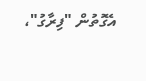އެގޮތުން "ފިރާގު"،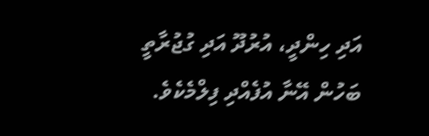އަދި ހިންދީ، އުރުދޫ އަދި ގުޖުރާތީ ބަހުން އޭނާ އުފެއްދި ފިލްމެކެވެ.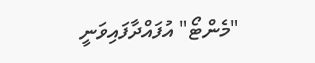"މެންޓޯ" އުފައްދާފައިވަނީ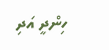ހިންދީ އަދި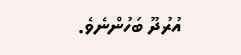އުރުދޫ ބަހުންނެވެ.